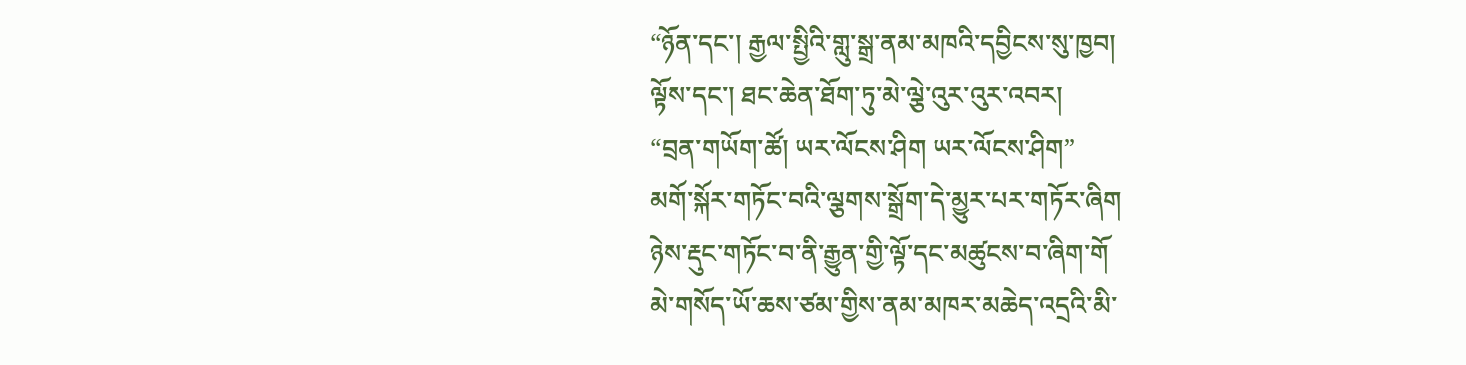“ཉོན་དང་། རྒྱལ་སྤྱིའི་གླུ་སྒྲ་ནམ་མཁའི་དབྱིངས་སུ་ཁྱབ།
ལྟོས་དང་། ཐང་ཆེན་ཐོག་ཏུ་མེ་ལྕེ་འུར་འུར་འབར།
“བྲན་གཡོག་ཚོ། ཡར་ལོངས་ཤིག ཡར་ལོངས་ཤིག”
མགོ་སྐོར་གཏོང་བའི་ལྕགས་སྒྲོག་དེ་མྱུར་པར་གཏོར་ཞིག
ཉེས་རྡུང་གཏོང་བ་ནི་རྒྱུན་གྱི་ལྟོ་དང་མཚུངས་བ་ཞིག་གོ
མེ་གསོད་ཡོ་ཆས་ཙམ་གྱིས་ནམ་མཁར་མཆེད་འདྲའི་མི་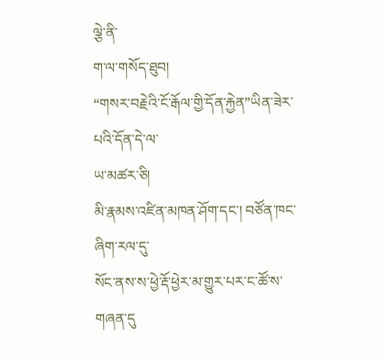ལྕེ་ནི་
ག་ལ་གསོད་ཐུབ།
“གསར་བརྗེའི་ངོ་རྒོལ་གྱི་དོན་རྐྱེན”ཡིན་ཟེར་པའི་དོན་དེ་ལ་
ཡ་མཚར་ཅི།
མི་རྣམས་འཛིན་མཁན་ཤོག་དང་། བཙོན་ཁང་ཞིག་རལ་དུ་
སོང་ནས་ས་ཕྱེ་རྡོ་ཕྱེར་མ་གྱུར་པར་ང་ཚོ་ས་གཞན་དུ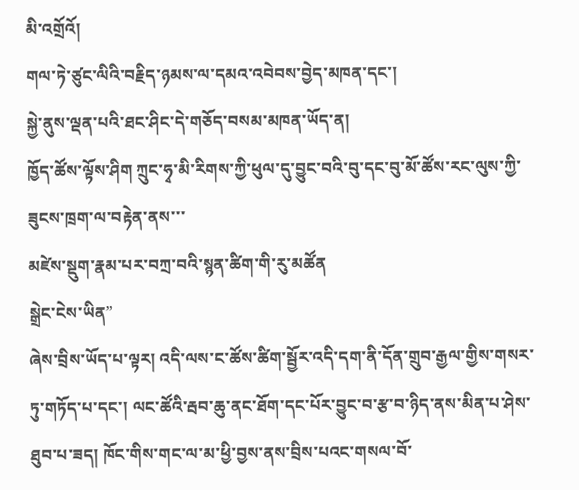མི་འགྲོའོ།
གལ་ཏེ་ཙུང་ལིའི་བརྗིད་ཉམས་ལ་དམའ་འབེབས་བྱེད་མཁན་དང་།
སྐྱེ་ནུས་ལྡན་པའི་ཐང་ཤིང་དེ་གཅོད་བསམ་མཁན་ཡོད་ན།
ཁྱོད་ཚོས་ལྟོས་ཤིག ཀྲུང་ཧྭ་མི་རིགས་ཀྱི་ཕུལ་དུ་བྱུང་བའི་བུ་དང་བུ་མོ་ཚོས་རང་ལུས་ཀྱི་ཟུངས་ཁྲག་ལ་བརྟེན་ནས་་་
མཛེས་སྡུག་རྣམ་པར་བཀྲ་བའི་སྙན་ཚིག་གི་རུ་མཚོན
སྒྲེང་ངེས་ཡིན”
ཞེས་བྲིས་ཡོད་པ་ལྟར། འདི་ལས་ང་ཚོས་ཚིག་སྦྱོར་འདི་དག་ནི་དོན་གྲུབ་རྒྱལ་གྱིས་གསར་ཏུ་གཏོད་པ་དང་། ལང་ཚོའི་རྦབ་ཆུ་ནང་ཐོག་དང་པོར་བྱུང་བ་རྩ་བ་ཉིད་ནས་མིན་པ་ཤེས་ཐུབ་པ་ཟད། ཁོང་གིས་གང་ལ་མ་ཕྱི་བྱས་ནས་བྲིས་པའང་གསལ་བོ་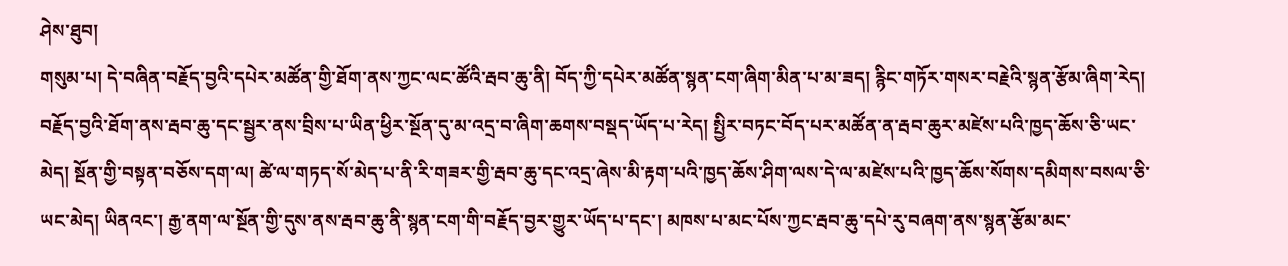ཤེས་ཐུབ།
གསུམ་པ། དེ་བཞིན་བརྗོད་བྱའི་དཔེར་མཚོན་གྱི་ཐོག་ནས་ཀྱང་ལང་ཚོའི་རྦབ་ཆུ་ནི། བོད་ཀྱི་དཔེར་མཚོན་སྙན་ངག་ཞིག་མིན་པ་མ་ཟད། རྙིང་གཏོར་གསར་བརྗེའི་སྙན་རྩོམ་ཞིག་རེད། བརྗོད་བྱའི་ཐོག་ནས་རྦབ་ཆུ་དང་སྦྱར་ནས་བྲིས་པ་ཡིན་ཕྱིར་སྔོན་དུ་མ་འདྲ་བ་ཞིག་ཆགས་བསྡད་ཡོད་པ་རེད། སྤྱིར་བཏང་བོད་པར་མཚོན་ན་རྦབ་ཆུར་མཛེས་པའི་ཁྱད་ཆོས་ཅི་ཡང་མེད། སྔོན་གྱི་བསྟན་བཅོས་དག་ལ། ཚེ་ལ་གཏད་སོ་མེད་པ་ནི་རི་གཟར་གྱི་རྦབ་ཆུ་དང་འདྲ་ཞེས་མི་རྟག་པའི་ཁྱད་ཆོས་ཤིག་ལས་དེ་ལ་མཛེས་པའི་ཁྱད་ཆོས་སོགས་དམིགས་བསལ་ཅི་ཡང་མེད། ཡིནའང་། རྒྱ་ནག་ལ་སྔོན་གྱི་དུས་ནས་རྦབ་ཆུ་ནི་སྙན་ངག་གི་བརྗོད་བྱར་གྱུར་ཡོད་པ་དང་། མཁས་པ་མང་པོས་ཀྱང་རྦབ་ཆུ་དཔེ་རུ་བཞག་ནས་སྙན་རྩོམ་མང་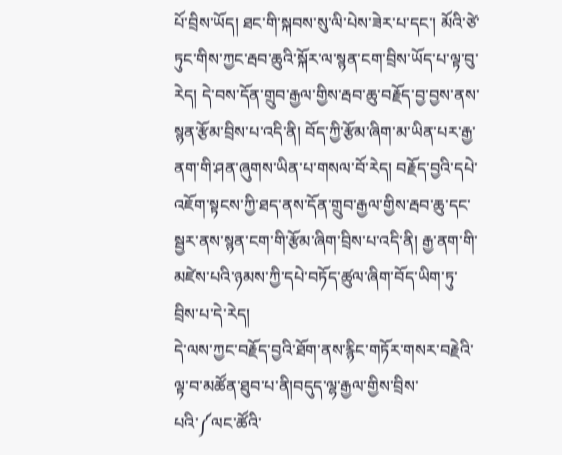པོ་བྲིས་ཡོད། ཐང་གི་སྐབས་སུ་ལི་པེས་ཟེར་པ་དང་། མོའི་ཙེ་ཏུང་གིས་ཀྱང་རྦབ་ཆུའི་སྐོར་ལ་སྙན་ངག་བྲིས་ཡོད་པ་ལྟ་བུ་རེད། དེ་བས་དོན་གྲུབ་རྒྱལ་གྱིས་རྦབ་ཆུ་བརྗོད་བྱ་བྱས་ནས་སྙན་རྩོམ་བྲིས་པ་འདི་ནི། བོད་ཀྱི་རྩོམ་ཞིག་མ་ཡིན་པར་རྒྱ་ནག་གི་ཤན་ཞུགས་ཡིན་པ་གསལ་བོ་རེད། བརྗོད་བྱའི་དཔེ་འཇོག་སྟངས་ཀྱི་ཐད་ནས་དོན་གྲུབ་རྒྱལ་གྱིས་རྦབ་ཆུ་དང་སྦྱར་ནས་སྙན་ངག་གི་རྩོམ་ཞིག་བྲིས་པ་འདི་ནི། རྒྱ་ནག་གི་མཛེས་པའི་ཉམས་ཀྱི་དཔེ་བཏོད་ཚུལ་ཞིག་བོད་ཡིག་ཏུ་བྲིས་པ་དེ་རེད།
དེ་ལས་ཀྱང་བརྗོད་བྱའི་ཐོག་ནས་རྙིང་གཏོར་གསར་བརྗེའི་ལྟ་བ་མཚོན་ཐུབ་པ་ནི།བདུད་ལྷ་རྒྱལ་གྱིས་བྲིས་པའི་༼ལང་ཚོའི་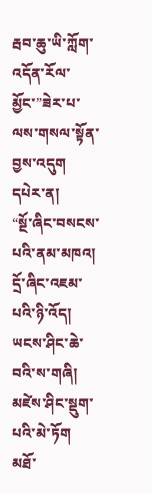རྦབ་ཆུ་ཡི་ཀློག་འདོན་རོལ་མྱོང་”ཟེར་པ་ལས་གསལ་སྟོན་བྱས་འདུག དཔེར་ན།
“སྔོ་ཞིང་བསངས་པའི་ནམ་མཁའ།
དྲོ་ཞིང་འཇམ་པའི་ཉི་འོད།
ཡངས་ཤིང་ཆེ་བའི་ས་གཞི།
མཛེས་ཤིང་སྡུག་པའི་མེ་ཏོག
མཐོ་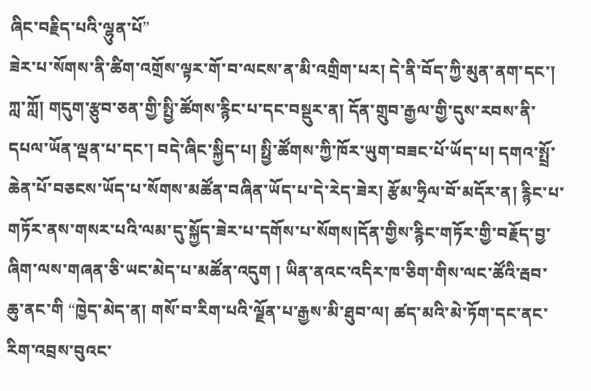ཞིང་བརྗིད་པའི་ལྷུན་པོ”
ཟེར་པ་སོགས་ནི་ཚིག་འགྲོས་ལྟར་གོ་བ་ལངས་ན་མི་འགྲིག་པར། དེ་ནི་བོད་ཀྱི་མུན་ནག་དང་། ཀླ་ཀློ། གདུག་རྩུབ་ཅན་གྱི་སྤྱི་ཚོགས་རྙིང་པ་དང་བསྡུར་ན། དོན་གྲུབ་རྒྱལ་གྱི་དུས་རབས་ནི་དཔལ་ཡོན་ལྡན་པ་དང་། བདེ་ཞིང་སྐྱིད་པ། སྥྱི་ཚོགས་ཀྱི་ཁོར་ཡུག་བཟང་པོ་ཡོད་པ། དགའ་སྤྲོ་ཆེན་པོ་བཅངས་ཡོད་པ་སོགས་མཚོན་བཞིན་ཡོད་པ་དེ་རེད་ཟེར། རྩོམ་ཧྲིལ་བོ་མདོར་ན། རྙིང་པ་གཏོར་ནས་གསར་པའི་ལམ་དུ་སྐྱོད་ཟེར་པ་དགོས་པ་སོགས།དོན་གྱིས་རྙིང་གཏོར་གྱི་བརྗོད་བྱ་ཞིག་ལས་གཞན་ཅི་ཡང་མེད་པ་མཚོན་འདུག ། ཡིན་ནའང་འདིར་ཁ་ཅིག་གིས་ལང་ཚོའི་རྦབ་ཆུ་ནང་གི “ཁྱེད་མེད་ན། གསོ་བ་རིག་པའི་ལྗོན་པ་རྒྱས་མི་ཐུབ་ལ། ཚད་མའི་མེ་ཏོག་དང་ནང་རིག་འབྲས་བུའང་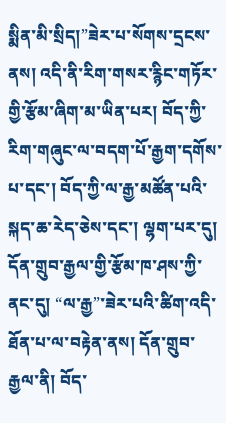སྨིན་མི་སྲིད།”ཟེར་པ་སོགས་དྲངས་ནས། འདི་ནི་རིག་གསར་རྙིང་གཏོར་གྱི་རྩོམ་ཞིག་མ་ཡིན་པར། བོད་ཀྱི་རིག་གཞུང་ལ་བདག་པོ་རྒྱག་དགོས་པ་དང་། བོད་ཀྱི་ལ་རྒྱ་མཚོན་པའི་སྐད་ཆ་རེད་ཅེས་དང་། ལྷག་པར་དུ། དོན་གྲུབ་རྒྱལ་གྱི་རྩོམ་ཁ་ཤས་ཀྱི་ནང་དུ། “ལ་རྒྱ”་ཟེར་པའི་ཚིག་འདི་ཐོན་པ་ལ་བརྟེན་ནས། དོན་གྲུབ་རྒྱལ་ནི། བོད་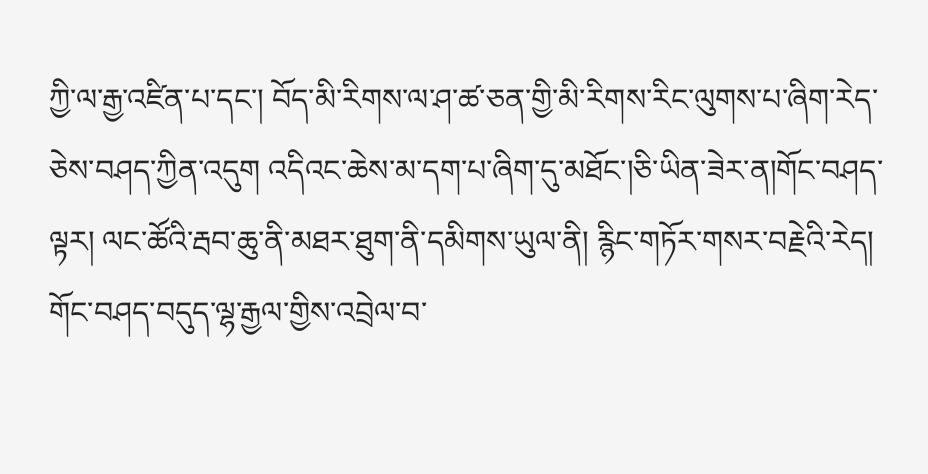ཀྱི་ལ་རྒྱ་འཛིན་པ་དང་། བོད་མི་རིགས་ལ་ཤ་ཚ་ཅན་གྱི་མི་རིགས་རིང་ལུགས་པ་ཞིག་རེད་ཅེས་བཤད་ཀྱིན་འདུག འདིའང་ཆེས་མ་དག་པ་ཞིག་དུ་མཐོང་།ཅི་ཡིན་ཟེར་ན།གོང་བཤད་ལྟར། ལང་ཚོའི་རྦབ་ཆུ་ནི་མཐར་ཐུག་ནི་དམིགས་ཡུལ་ནི། རྙིང་གཏོར་གསར་བརྗེའི་རེད། གོང་བཤད་བདུད་ལྷ་རྒྱལ་གྱིས་འབྲེལ་བ་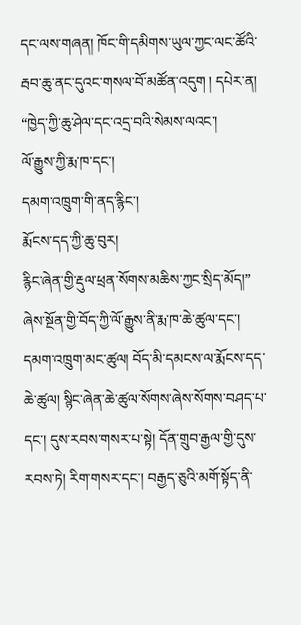དང་ལས་གཞན། ཁོང་གི་དམིགས་ཡུལ་ཀྱང་ལང་ཚོའི་རྦབ་ཆུ་ནང་དུའང་གསལ་བོ་མཚོན་འདུག ། དཔེར་ན།
“ཁྱེད་ཀྱི་ཆུ་ཤེལ་དང་འདྲ་བའི་སེམས་ལའང་།
ལོ་རྒྱུས་ཀྱི་རྨ་ཁ་དང་།
དམག་འཁྲུག་གི་ནད་རྙིང་།
རྨོངས་དད་ཀྱི་ཆུ་བུར།
རྙིང་ཞེན་གྱི་རྡུལ་ཕྲན་སོགས་མཆིས་ཀྱང་སྲིད་མོད།”
ཞེས་སྔོན་གྱི་བོད་ཀྱི་ལོ་རྒྱུས་ནི་རྨ་ཁ་ཆེ་ཚུལ་དང་། དམག་འཁྲུག་མང་ཚུལ། བོད་མི་དམངས་ལ་རྨོངས་དད་ཆེ་ཚུལ། སྙིང་ཞེན་ཆེ་ཚུལ་སོགས་ཞེས་སོགས་བཤད་པ་དང་། དུས་རབས་གསར་པ་སྟེ། དོན་གྲུབ་རྒྱལ་གྱི་དུས་རབས་ཏེ། རིག་གསར་དང་། བརྒྱད་ཅུའི་མགོ་སྟོད་ནི་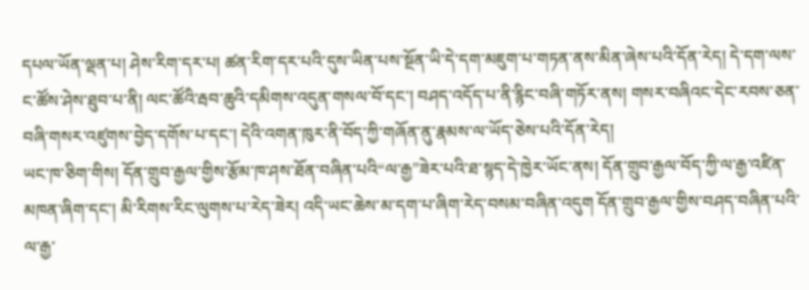དཔལ་ཡོན་ལྡན་པ། ཤེས་རིག་དར་པ། ཚན་རིག་དར་པའི་དུས་ཡིན་པས་སྔོན་ཡི་དེ་དག་མཇུག་པ་གཏན་ནས་མིན་ཞེས་པའི་དོན་རེད། དེ་དག་ལས་ང་ཚོས་ཤེས་ཐུབ་པ་ནི། ལང་ཚོའི་རྦབ་ཆུའི་དམིགས་འདུན་གསལ་བོ་དང་། བཤད་འདོད་པ་ནི་རྙིང་བཞི་གཏོར་ནས། གསར་བཞིའང་དེང་རབས་ཅན་བཞི་གསར་འཛུགས་བྱེད་དགོས་པ་དང་། དེའི་འགན་ཁུར་ནི་བོད་ཀྱི་གཞོན་ནུ་རྣམས་ལ་ཡོད་ཅེས་པའི་དོན་རེད།
ཡང་ཁ་ཅིག་གིས། དོན་གྲུབ་རྒྱལ་གྱིས་རྩོམ་ཁ་ཤས་ཐོན་བཞིན་པའི“ལ་རྒྱ”ཟེར་པའི་ཐ་སྙད་དེ་ཁྱེར་ཡོང་ནས། དོན་གྲུབ་རྒྱལ་བོད་ཀྱི་ལ་རྒྱ་འཛིན་མཁན་ཞིག་དང་། མི་རིགས་རིང་ལུགས་པ་རེད་ཟེར། འདི་ཡང་ཆེས་མ་དག་པ་ཞིག་རེད་བསམ་བཞིན་འདུག དོན་གྲུབ་རྒྱལ་གྱིས་བཤད་བཞིན་པའི་ལ་རྒྱ་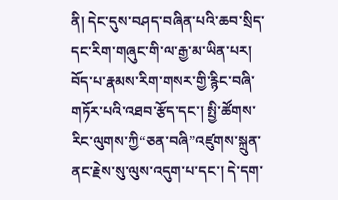ནི། དེང་དུས་བཤད་བཞིན་པའི་ཆབ་སྲིད་དང་རིག་གཞུང་གི་ལ་རྒྱ་མ་ཡིན་པར། བོད་པ་རྣམས་རིག་གསར་གྱི་རྙིང་བཞི་གཏོར་པའི་འཐབ་རྩོད་དང་། སྤྱི་ཚོགས་རིང་ལུགས་ཀྱི“ཅན་བཞི”འཛུགས་སྐྲུན་ནང་རྗེས་སུ་ལུས་འདུག་པ་དང་། དེ་དག་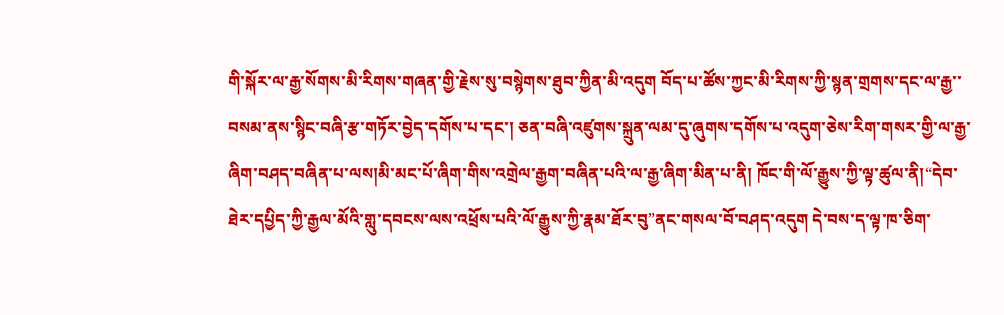གི་སྐོར་ལ་རྒྱ་སོགས་མི་རིགས་གཞན་གྱི་རྗེས་སུ་བསྙེགས་ཐུབ་ཀྱིན་མི་འདུག བོད་པ་ཚོས་ཀྱང་མི་རིགས་ཀྱི་སྙན་གྲགས་དང་ལ་རྒྱ་་བསམ་ནས་སྙིང་བཞི་རྩ་གཏོར་བྱེད་དགོས་པ་དང་། ཅན་བཞི་འཛུགས་སྐྲུན་ལམ་དུ་ཞུགས་དགོས་པ་འདུག་ཅེས་རིག་གསར་གྱི་ལ་རྒྱ་ཞིག་བཤད་བཞིན་པ་ལས།མི་མང་པོ་ཞིག་གིས་འགྲེལ་རྒྱག་བཞིན་པའི་ལ་རྒྱ་ཞིག་མིན་པ་ནི། ཁོང་གི་ལོ་རྒྱུས་ཀྱི་ལྟ་ཚུལ་ནི།“དེབ་ཐེར་དཔྱིད་ཀྱི་རྒྱལ་མོའི་གླུ་དབངས་ལས་འཕྲོས་པའི་ལོ་རྒྱུས་ཀྱི་རྣམ་ཐོར་བུ”ནང་གསལ་བོ་བཤད་འདུག དེ་བས་ད་ལྟ་ཁ་ཅིག་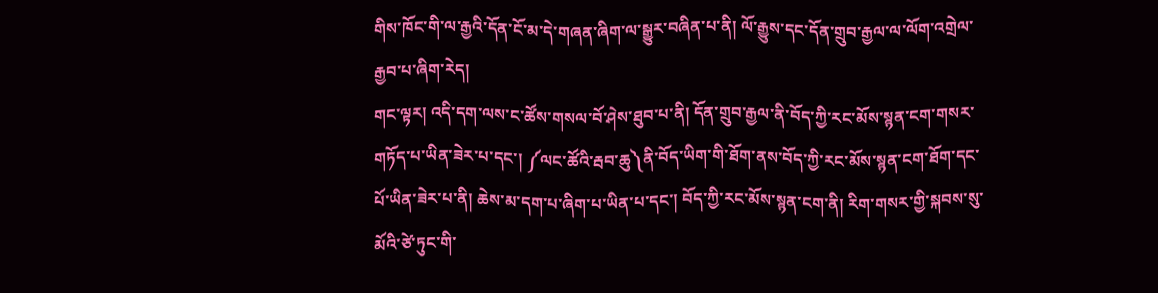གིས་ཁོང་གི་ལ་རྒྱའི་དོན་ངོ་མ་དེ་གཞན་ཞིག་ལ་སྒྱུར་བཞིན་པ་ནི། ལོ་རྒྱུས་དང་དོན་གྲུབ་རྒྱལ་ལ་ལོག་འགྲེལ་རྒྱབ་པ་ཞིག་རེད།
གང་ལྟར། འདི་དག་ལས་ང་ཚོས་གསལ་བོ་ཤེས་ཐུབ་པ་ནི། དོན་གྲུབ་རྒྱལ་ནི་བོད་ཀྱི་རང་མོས་སྙན་ངག་གསར་གཏོད་པ་ཡིན་ཟེར་པ་དང་། ༼ལང་ཚོའི་རྦབ་ཆུ༽ནི་བོད་ཡིག་གི་ཐོག་ནས་བོད་ཀྱི་རང་མོས་སྙན་ངག་ཐོག་དང་པོ་ཡིན་ཟེར་པ་ནི། ཆེས་མ་དག་པ་ཞིག་པ་ཡིན་པ་དང་། བོད་ཀྱི་རང་མོས་སྙན་ངག་ནི། རིག་གསར་གྱི་སྐབས་སུ་མོའི་ཙེ་ཏུང་གི་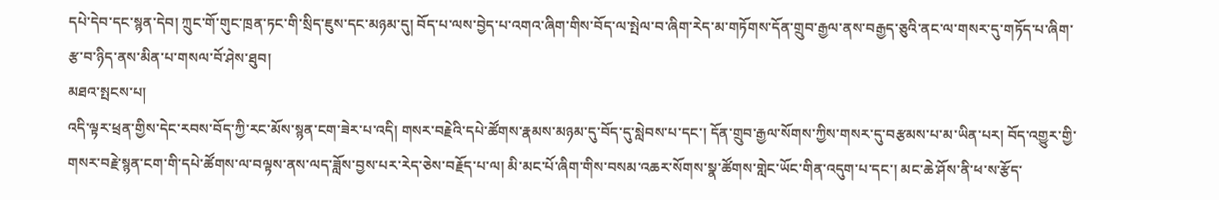དཔེ་དེབ་དང་སྙན་དེབ། ཀྲུང་གོ་གུང་ཁྲན་ཏང་གི་སྲིད་ཇུས་དང་མཉམ་དུ། བོད་པ་ལས་བྱེད་པ་འགའ་ཞིག་གིས་བོད་ལ་སྤེལ་བ་ཞིག་རེད་མ་གཏོགས་དོན་གྲུབ་རྒྱལ་ནས་བརྒྱད་ཅུའི་ནང་ལ་གསར་དུ་གཏོད་པ་ཞིག་རྩ་བ་ཉིད་ནས་མིན་པ་གསལ་བོ་ཤེས་ཐུབ།
མཐའ་སྤངས་པ།
འདི་ལྟར་ཕྲན་གྱིས་དེང་རབས་བོད་ཀྱི་རང་མོས་སྙན་ངག་ཟེར་པ་འདི། གསར་བརྗེའི་དཔེ་ཚོགས་རྣམས་མཉམ་དུ་བོད་དུ་སླེབས་པ་དང་། དོན་གྲུབ་རྒྱལ་སོགས་ཀྱིས་གསར་དུ་བརྩམས་པ་མ་ཡིན་པར། བོད་འགྱུར་གྱི་གསར་བརྗེ་སྙན་ངག་གི་དཔེ་ཚོགས་ལ་བལྟས་ནས་ལད་ཟློས་བྱས་པར་རེད་ཅེས་བརྗོད་པ་ལ། མི་མང་པོ་ཞིག་གིས་བསམ་འཆར་སོགས་སྣ་ཚོགས་གླེང་ཡོང་གིན་འདུག་པ་དང་། མང་ཆེ་ཤོས་ནི་ཕ་ས་རྩོད་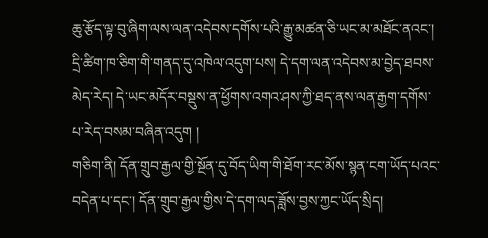ཆུ་རྩོད་ལྟ་བུ་ཞིག་ལས་ལན་འདེབས་དགོས་པའི་རྒྱུ་མཚན་ཅི་ཡང་མ་མཐོང་ནའང་། དྲི་ཚིག་ཁ་ཅིག་གི་གནད་དུ་འཁེལ་འདུག་པས། དེ་དག་ལན་འདེབས་མ་བྱེད་ཐབས་མེད་རེད། དེ་ཡང་མདོར་བསྡུས་ན་ཕྱོགས་འགའ་ཤས་ཀྱི་ཐད་ནས་ལན་རྒྱག་དགོས་པ་རེད་བསམ་བཞིན་འདུག །
གཅིག་ནི། དོན་གྲུབ་རྒྱལ་གྱི་སྔོན་དུ་བོད་ཡིག་གི་ཐོག་རང་མོས་སྙན་ངག་ཡོད་པའང་བདེན་པ་དང་། དོན་གྲུབ་རྒྱལ་གྱིས་དེ་དག་ལད་ཟློས་བྱས་ཀྱང་ཡོད་སྲིད།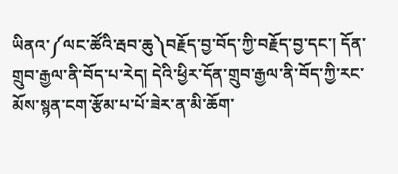ཡིནའ་༼ལང་ཚོའི་རྦབ་ཆུ༽བརྗོད་བྱ་བོད་ཀྱི་བརྗོད་བྱ་དང་། དོན་གྲུབ་རྒྱལ་ནི་བོད་པ་རེད། དེའི་ཕྱིར་དོན་གྲུབ་རྒྱལ་ནི་བོད་ཀྱི་རང་མོས་སྙན་ངག་རྩོམ་པ་པོ་ཟེར་ན་མི་ཆོག་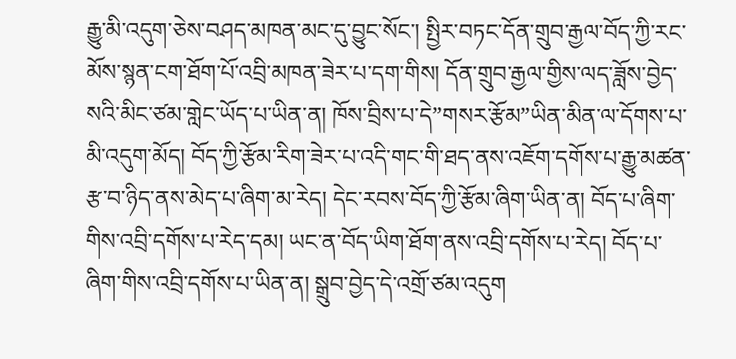རྒྱུ་མི་འདུག་ཅེས་བཤད་མཁན་མང་དུ་བྱུང་སོང་། སྤྱིར་བཏང་དོན་གྲུབ་རྒྱལ་བོད་ཀྱི་རང་མོས་སྙན་ངག་ཐོག་པོ་འབྲི་མཁན་ཟེར་པ་དག་གིས། དོན་གྲུབ་རྒྱལ་གྱིས་ལད་ཟློས་བྱེད་སའི་མིང་ཙམ་གླེང་ཡོད་པ་ཡིན་ན། ཁོས་བྲིས་པ་དེ”གསར་རྩོམ”ཡིན་མིན་ལ་དོགས་པ་མི་འདུག་མོད། བོད་ཀྱི་རྩོམ་རིག་ཟེར་པ་འདི་གང་གི་ཐད་ནས་འཇོག་དགོས་པ་རྒྱུ་མཚན་རྩ་བ་ཉིད་ནས་མེད་པ་ཞིག་མ་རེད། དེང་རབས་བོད་ཀྱི་རྩོམ་ཞིག་ཡིན་ན། བོད་པ་ཞིག་གིས་འབྲི་དགོས་པ་རེད་དམ། ཡང་ན་བོད་ཡིག་ཐོག་ནས་འབྲི་དགོས་པ་རེད། བོད་པ་ཞིག་གིས་འབྲི་དགོས་པ་ཡིན་ན། སྒྲུབ་བྱེད་དེ་འགྲོ་ཙམ་འདུག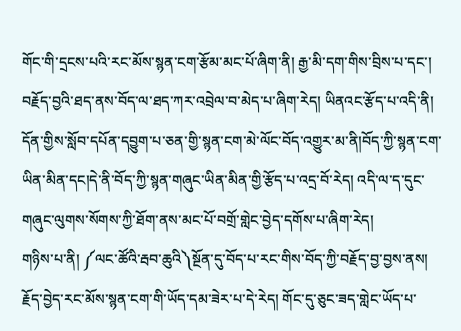གོང་གི་དྲངས་པའི་རང་མོས་སྙན་ངག་རྩོམ་མང་པོ་ཞིག་ནི། རྒྱ་མི་དག་གིས་བྲིས་པ་དང་། བརྗོད་བྱའི་ཐད་ནས་བོད་ལ་ཐད་ཀར་འབྲེལ་བ་མེད་པ་ཞིག་རེད། ཡིནའང་རྩོད་པ་འདི་ནི། དོན་གྱིས་སློབ་དཔོན་དབྱུག་པ་ཅན་གྱི་སྙན་ངག་མེ་ལོང་བོད་འགྱུར་མ་ནི།བོད་ཀྱི་སྙན་ངག་ཡིན་མིན་དང།དེ་ནི་བོད་ཀྱི་སྙན་གཞུང་ཡིན་མིན་གྱི་རྩོད་པ་འདྲ་བོ་རེད། འདི་ལ་ད་དུང་གཞུང་ལུགས་སོགས་ཀྱི་ཐོག་ནས་མང་པོ་བགྲོ་གླེང་བྱེད་དགོས་པ་ཞིག་རེད།
གཉིས་པ་ནི། ༼ལང་ཚོའི་རྦབ་ཆུའི༽སྔོན་དུ་བོད་པ་རང་གིས་བོད་ཀྱི་བརྗོད་བྱ་བྱས་ནས། རྗོད་བྱེད་རང་མོས་སྙན་ངག་གི་ཡོད་དམ་ཟེར་པ་དེ་རེད། གོང་དུ་ཅུང་ཟད་གླེང་ཡོད་པ་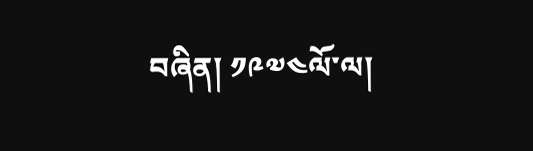བཞིན། ༡༩༧༤ལོ་ལ།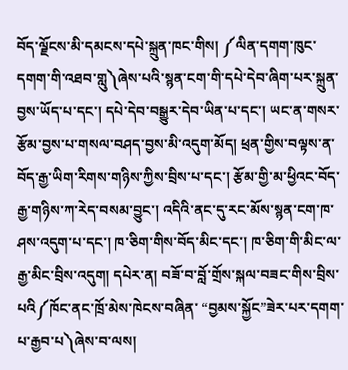བོད་ལྗོངས་མི་དམངས་དཔེ་སྐྲུན་ཁང་གིས། ༼ལིན་དགག་ཁུང་དགག་གི་འཐབ་གླུ༽ཞེས་པའི་སྙན་ངག་གི་དཔེ་དེབ་ཞིག་པར་སྐྲུན་བྱས་ཡོད་པ་དང་། དཔེ་དེབ་བསྒྱུར་དེབ་ཡིན་པ་དང་། ཡང་ན་གསར་རྩོམ་བྱས་པ་གསལ་བཤད་བྱས་མི་འདུག་མོད། ཕྲན་གྱིས་བལྟས་ན་བོད་རྒྱ་ཡིག་རིགས་གཉིས་ཀྱིས་བྲིས་པ་དང་། རྩོམ་གྱི་མ་ཕྱིའང་བོད་རྒྱ་གཉིས་ཀ་རེད་བསམ་བྱུང་། འདིའི་ནང་དུ་རང་མོས་སྙན་ངག་ཁ་ཤས་འདུག་པ་དང་། ཁ་ཅིག་གིས་བོད་མིང་དང་། ཁ་ཅིག་གི་མིང་ལ་རྒྱ་མིང་བྲིས་འདུག། དཔེར་ན། བཟོ་བ་བློ་གྲོས་སྐལ་བཟང་གིས་བྲིས་པའི༼ཁོང་ནང་ཁྲོ་མེས་ཁེངས་བཞིན་ “བྱམས་སྐྱོང”ཟེར་པར་དགག་པ་རྒྱབ་པ༽ཞེས་བ་ལས།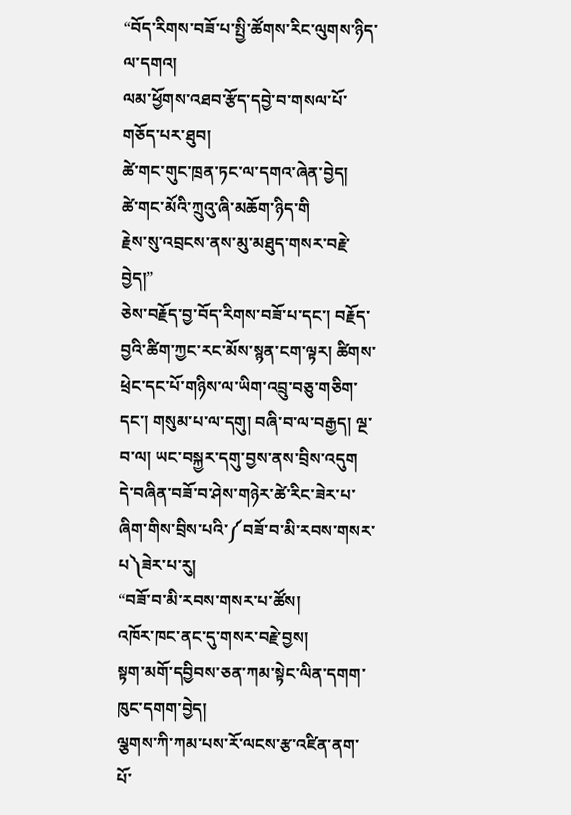“བོད་རིགས་བཟོ་པ་སྤྱི་ཚོགས་རིང་ལུགས་ཉིད་ལ་དགའ།
ལམ་ཕྱོགས་འཐབ་རྩོད་དབྱེ་བ་གསལ་པོ་གཅོད་པར་ཐུབ།
ཚེ་གང་གུང་ཁྲན་ཏང་ལ་དགའ་ཞེན་བྱེད།
ཚེ་གང་མོའི་ཀྲུའུ་ཞི་མཆོག་ཉིད་གི
རྗེས་སུ་འབྲངས་ནས་མུ་མཐུད་གསར་བརྗེ་བྱེད།”
ཅེས་བརྗོད་བྱ་བོད་རིགས་བཟོ་པ་དང་། བརྗོད་བྱའི་ཚིག་ཀྱང་རང་མོས་སྙན་ངག་ལྟར། ཚིགས་ཕྲེང་དང་པོ་གཉིས་ལ་ཡིག་འབྲུ་བཅུ་གཅིག་དང་། གསུམ་པ་ལ་དགུ། བཞི་བ་ལ་བརྒྱད། ལྔ་བ་ལ། ཡང་བསྐྱར་དགུ་བྱས་ནས་བྲིས་འདུག
དེ་བཞིན་བཟོ་བ་ཤེས་གཉེར་ཚེ་རིང་ཟེར་པ་ཞིག་གིས་བྲིས་པའི་༼བཟོ་བ་མི་རབས་གསར་པ༽ཟེར་པ་རུ།
“བཟོ་བ་མི་རབས་གསར་པ་ཚོས།
འཁོར་ཁང་ནང་དུ་གསར་བརྗེ་བྱས།
སྟག་མགོ་དབྱིབས་ཅན་ཀམ་སྟེང་ལིན་དགག་ཁུང་དགག་བྱེད།
ལྕགས་ཀི་ཀམ་པས་རོ་ལངས་རྩ་འཛིན་ནག་པོ་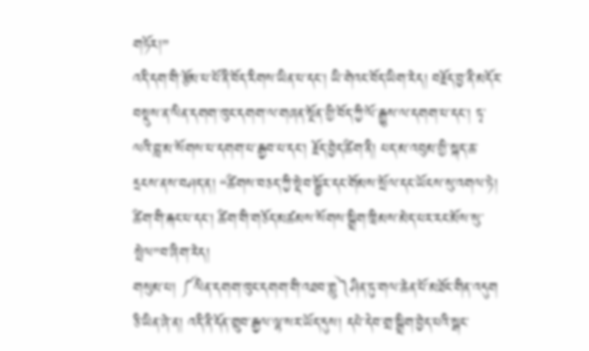གཏོར།”
འདི་དག་གི་རྩོམ་པ་པོ་ནི་བོད་རིགས་ཡིན་པ་དང་། ཡི་གེའང་བོད་ཡིག་རེད། བརྗོད་བྱ་ནི་མདོར་བསྡུས་ན་ལིན་དགག་ཁུང་དགག་ལ་གཞན་སྔོན་གྱི་བོད་ཀྱི་ལོ་རྒྱུས་ལ་དགག་པ་དང་། ཏྭ་ལའི་བླ་མ་སོགས་པ་དགག་པ་རྒྱབ་པ་དང་། རྗོད་བྱེད་ཚིག་ནི། པད་མ་འབུམ་གྱི་སྐད་ཆ་དྲངས་ནས་བཤད་ན། “ཚིགས་བཅད་ཀྱི་སྡེབ་སྦྱོར་དང་གོམས་སྲོལ་དང་ཡོངས་སུ་འགལ་ཏེ། ཚིག་གི་རྐང་པ་དང་། ཚིག་གི་གཅོད་མཚམས་སོགས་སྒྲིག་ཁྲིམས་མེད་པར་རང་མོས་སུ་སྤེལ”བ་ཞིག་རེད།
གསུམ་པ། ༼ལིན་དགག་ཁུང་དགག་གི་འཐབ་གླུ༽ཤིན་ཏུ་གལ་ཆེན་པོ་མཐོང་གིན་འདུག ཅི་ཡིན་ཞེ་ན། འདི་ནི་དོན་གྲུབ་རྒྱལ་ལྷ་སར་ཡོད་དུས། དཔེ་དེབ་གྲ་སྒྲིག་བྱེད་པའི་སྒང་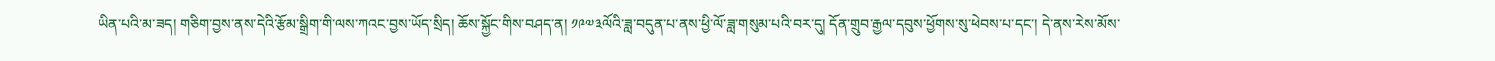ཡིན་པའི་མ་ཟད། གཅིག་བྱས་ནས་དེའི་རྩོམ་སྒྲིག་གི་ལས་ཀའང་བྱས་ཡོད་སྲིད། ཆོས་སྐྱོང་གིས་བཤད་ན། ༡༩༧༣ལོའི་ཟླ་བདུན་པ་ནས་ཕྱི་ལོ་ཟླ་གསུམ་པའི་བར་དུ། དོན་གྲུབ་རྒྱལ་དབུས་ཕྱོགས་སུ་ཕེབས་པ་དང་། དེ་ནས་རེས་མོས་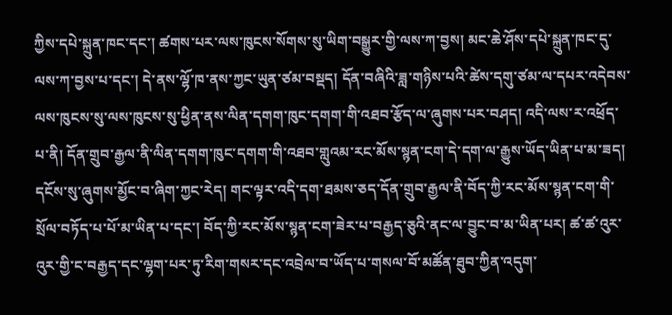ཀྱིས་དཔེ་སྐྲུན་ཁང་དང་། ཚགས་པར་ལས་ཁུངས་སོགས་སུ་ཡིག་བསྒྱུར་གྱི་ལས་ཀ་བྱས། མང་ཆེ་ཤོས་དཔེ་སྐྲུན་ཁང་དུ་ལས་ཀ་བྱས་པ་དང་། དེ་ནས་ལྷོ་ཁ་ནས་ཀྱང་ཡུན་ཙམ་བསྡད། དོན་བཞིའི་ཟླ་གཉིས་པའི་ཚེས་དགུ་ཙམ་ལ་དཔར་འདེབས་ལས་ཁུངས་སུ་ལས་ཁུངས་སུ་ཕྱིན་ནས་ལིན་དགག་ཁུང་དགག་གི་འཐབ་རྩོད་ལ་ཞུགས་པར་བཤད། འདི་ལས་ར་འཕྲོད་པ་ནི། དོན་གྲུབ་རྒྱལ་ནི་ལིན་དགག་ཁུང་དགག་གི་འཐབ་གླུའམ་རང་མོས་སྙན་ངག་དེ་དག་ལ་རྒྱུས་ཡོད་ཡིན་པ་མ་ཟད། དངོས་སུ་ཞུགས་མྱོང་བ་ཞིག་ཀྱང་རེད། གང་ལྟར་འདི་དག་ཐམས་ཅད་དོན་གྲུབ་རྒྱལ་ནི་བོད་ཀྱི་རང་མོས་སྙན་ངག་གི་སྲོལ་བཏོད་པ་པོ་མ་ཡིན་པ་དང་། བོད་ཀྱི་རང་མོས་སྙན་ངག་ཟེར་པ་བརྒྱད་ཅུའི་ནང་ལ་བྱུང་བ་མ་ཡིན་པར། ཚ་ཚ་འུར་འུར་གྱི་ང་བརྒྱད་དང་ལྷག་པར་ཏུ་རིག་གསར་དང་འབྲེལ་བ་ཡོད་པ་གསལ་བོ་མཚོན་ཐུབ་ཀྱིན་འདུག་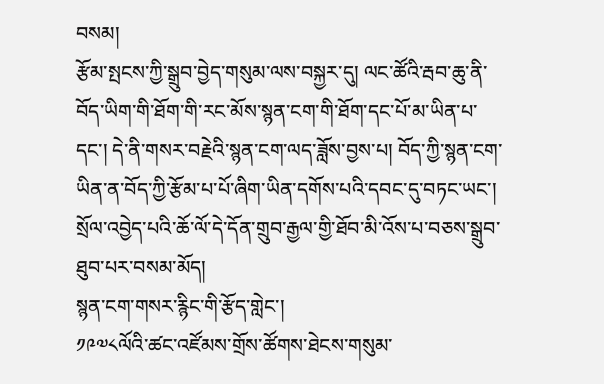བསམ།
རྩོམ་སྤངས་ཀྱི་སྒྲུབ་བྱེད་གསུམ་ལས་བསྐྱར་དུ། ལང་ཚོའི་རྦབ་ཆུ་ནི་བོད་ཡིག་གི་ཐོག་གི་རང་མོས་སྙན་ངག་གི་ཐོག་དང་པོ་མ་ཡིན་པ་དང་། དེ་ནི་གསར་བརྗེའི་སྙན་ངག་ལད་ཟློས་བྱས་པ། བོད་ཀྱི་སྙན་ངག་ཡིན་ན་བོད་ཀྱི་རྩོམ་པ་པོ་ཞིག་ཡིན་དགོས་པའི་དབང་དུ་བཏང་ཡང་། སྲོལ་འབྱེད་པའི་ཆོ་ལོ་དེ་དོན་གྲུབ་རྒྱལ་གྱི་ཐོབ་མི་འོས་པ་བཅས་སྒྲུབ་ཐུབ་པར་བསམ་མོད།
སྙན་ངག་གསར་རྙིང་གི་རྩོད་གླེང་།
༡༩༧༨ལོའི་ཚང་འཛོམས་གྲོས་ཚོགས་ཐེངས་གསུམ་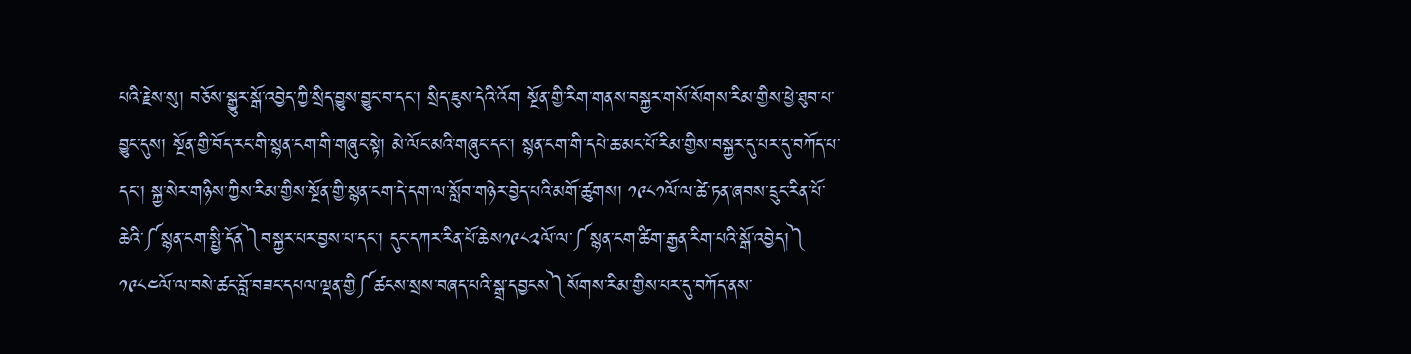པའི་རྗེས་སུ། བཅོས་སྒྱུར་སྒོ་འབྱེད་ཀྱི་སྲིད་བྱུས་བྱུང་བ་དང་། སྲིད་ཇུས་དེའི་འོག སྔོན་གྱི་རིག་གནས་བསྐྱར་གསོ་སོགས་རིམ་གྱིས་ཕྱེ་ཐུབ་པ་བྱུང་དུས། སྔོན་གྱི་བོད་རང་གི་སྙན་ངག་གི་གཞུང་སྟེ། མེ་ལོང་མའི་གཞུང་དང་། སྙན་ངག་གི་དཔེ་ཆ་མང་པོ་རིམ་གྱིས་བསྐྱར་དུ་པར་དུ་བཀོད་པ་དང་། སྐྱ་སེར་གཉིས་ཀྱིས་རིམ་གྱིས་སྔོན་གྱི་སྙན་ངག་དེ་དག་ལ་སློབ་གཉེར་བྱེད་པའི་མགོ་ཚུགས། ༡༩༨༡ལོ་ལ་ཚེ་ཏན་ཞབས་དྲུང་རིན་པོ་ཆེའི་༼སྙན་ངག་སྤྱི་དོན༽བསྐྱར་པར་བྱས་པ་དང་། དུང་དཀར་རིན་པོ་ཆེས༡༩༨༢ལོ་ལ་༼སྙན་ངག་ཚིག་རྒྱན་རིག་པའི་སྒོ་འབྱེད།༽ ༡༩༨༤ལོ་ལ་བསེ་ཚང་བློ་བཟང་དཔལ་ལྡན་གྱི༼ཚངས་སྲས་བཞད་པའི་སྒྲ་དབྱངས༽སོགས་རིམ་གྱིས་པར་དུ་བཀོད་ནས་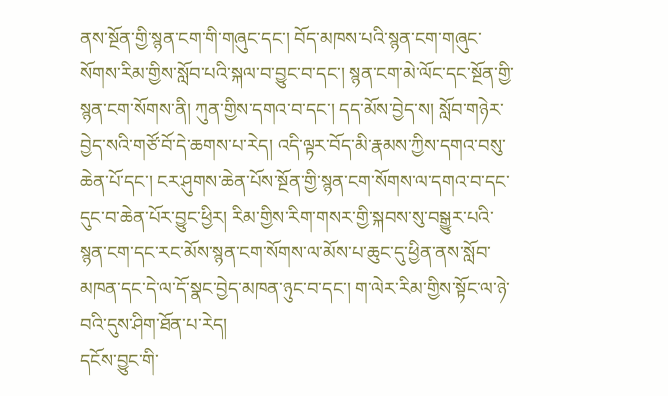ནས་སྔོན་གྱི་སྙན་ངག་གི་གཞུང་དང་། བོད་མཁས་པའི་སྙན་ངག་གཞུང་སོགས་རིམ་གྱིས་སློབ་པའི་སྐལ་བ་བྱུང་བ་དང་། སྙན་ངག་མེ་ལོང་དང་སྔོན་གྱི་སྙན་ངག་སོགས་ནི། ཀུན་གྱིས་དགའ་བ་དང་། དད་མོས་བྱེད་ས། སློབ་གཉེར་བྱེད་སའི་གཙོ་བོ་དེ་ཆགས་པ་རེད། འདི་ལྟར་བོད་མི་རྣམས་ཀྱིས་དགའ་བསུ་ཆེན་པོ་དང་། ངར་ཤུགས་ཆེན་པོས་སྔོན་གྱི་སྙན་ངག་སོགས་ལ་དགའ་བ་དང་དུང་བ་ཆེན་པོར་བྱུང་ཕྱིར། རིམ་གྱིས་རིག་གསར་གྱི་སྐབས་སུ་བསྒྱུར་པའི་སྙན་ངག་དང་རང་མོས་སྙན་ངག་སོགས་ལ་མོས་པ་ཆུང་དུ་ཕྱིན་ནས་སློབ་མཁན་དང་དེ་ལ་དོ་སྣང་བྱེད་མཁན་ཉུང་བ་དང་། ག་ལེར་རིམ་གྱིས་སྟོང་ལ་ཉེ་བའི་དུས་ཤིག་ཐོན་པ་རེད།
དངོས་བྱུང་གི་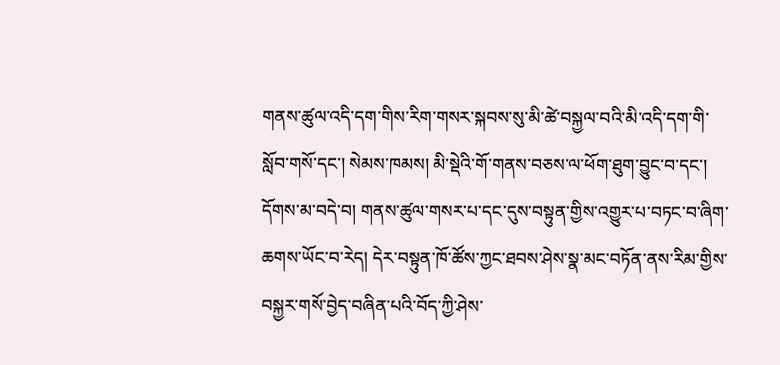གནས་ཚུལ་འདི་དག་གིས་རིག་གསར་སྐབས་སུ་མི་ཚེ་བསྐྱལ་བའི་མི་འདི་དག་གི་སློབ་གསོ་དང་། སེམས་ཁམས། མི་སྡེའི་གོ་གནས་བཅས་ལ་ཕོག་ཐུག་བྱུང་བ་དང་། དོགས་མ་བདེ་བ། གནས་ཚུལ་གསར་པ་དང་དུས་བསྟུན་གྱིས་འགྱུར་པ་བཏང་བ་ཞིག་ཆགས་ཡོང་བ་རེད། དེར་བསྟུན་ཁོ་ཚོས་ཀྱང་ཐབས་ཤེས་སྣ་མང་བཏོན་ནས་རིམ་གྱིས་བསྐྱར་གསོ་བྱེད་བཞིན་པའི་བོད་ཀྱི་ཤེས་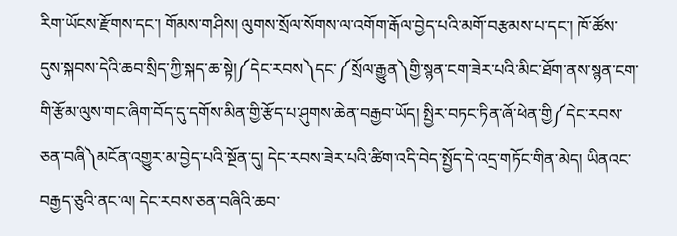རིག་ཡོངས་རྫོགས་དང་། གོམས་གཤིས། ལུགས་སྲོལ་སོགས་ལ་འགོག་རྒོལ་བྱེད་པའི་མགོ་བརྩམས་པ་དང་། ཁོ་ཚོས་དུས་སྐབས་དེའི་ཆབ་སྲིད་ཀྱི་སྐད་ཆ་སྟེ།༼དེང་རབས༽དང་༼སྲོལ་རྒྱུན༽གྱི་སྙན་ངག་ཟེར་པའི་མིང་ཐོག་ནས་སྙན་ངག་གི་རྩོམ་ལུས་གང་ཞིག་བོད་དུ་དགོས་མིན་གྱི་རྩོད་པ་ཤུགས་ཆེན་བརྒྱབ་ཡོད། སྤྱིར་བཏང་ཏིན་ཞོ་ཕེན་གྱི༼དེང་རབས་ཅན་བཞི༽མངོན་འགྱུར་མ་བྱེད་པའི་སྔོན་དུ། དེང་རབས་ཟེར་པའི་ཚིག་འདི་བེད་སྤྱོད་དེ་འདྲ་གཏོང་གིན་མེད། ཡིནའང་བརྒྱད་ཅུའི་ནང་ལ། དེང་རབས་ཅན་བཞིའི་ཆབ་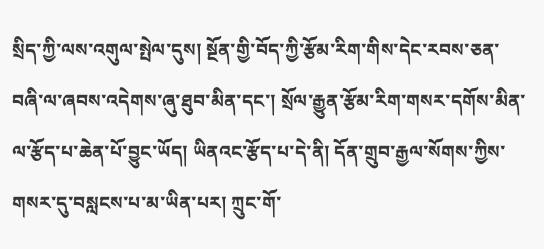སྲིད་ཀྱི་ལས་འགུལ་སྤེལ་དུས། སྔོན་གྱི་བོད་ཀྱི་རྩོམ་རིག་གིས་དེང་རབས་ཅན་བཞི་ལ་ཞབས་འདེགས་ཞུ་ཐུབ་མིན་དང་། སྲོལ་རྒྱུན་རྩོམ་རིག་གསར་དགོས་མིན་ལ་རྩོད་པ་ཆེན་པོ་བྱུང་ཡོད། ཡིནའང་རྩོད་པ་དེ་ནི། དོན་གྲུབ་རྒྱལ་སོགས་ཀྱིས་གསར་དུ་བསླངས་པ་མ་ཡིན་པར། ཀྲུང་གོ་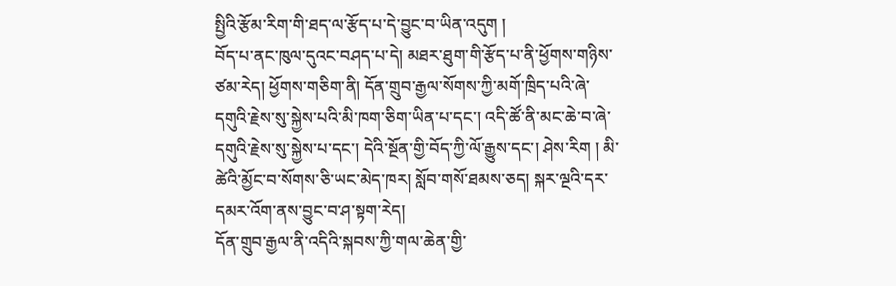སྤྱིའི་རྩོམ་རིག་གི་ཐད་ལ་རྩོད་པ་དེ་བྱུང་བ་ཡིན་འདུག །
བོད་པ་ནང་ཁུལ་དུའང་བཤད་པ་དེ། མཐར་ཐུག་གི་རྩོད་པ་ནི་ཕྱོགས་གཉིས་ཙམ་རེད། ཕྱོགས་གཅིག་ནི། དོན་གྲུབ་རྒྱལ་སོགས་ཀྱི་མགོ་ཁྲིད་པའི་ཞེ་དགུའི་རྗེས་སུ་སྐྱེས་པའི་མི་ཁག་ཅིག་ཡིན་པ་དང་། འདི་ཚོ་ནི་མང་ཆེ་བ་ཞེ་དགུའི་རྗེས་སུ་སྐྱེས་པ་དང་། དེའི་སྔོན་གྱི་བོད་ཀྱི་ལོ་རྒྱུས་དང་། ཤེས་རིག ། མི་ཚེའི་མྱོང་བ་སོགས་ཅི་ཡང་མེད་ཁར། སློབ་གསོ་ཐམས་ཅད། སྐར་ལྔའི་དར་དམར་འོག་ནས་བྱུང་བ་ཤ་སྟག་རེད།
དོན་གྲུབ་རྒྱལ་ནི་འདིའི་སྐབས་ཀྱི་གལ་ཆེན་གྱི་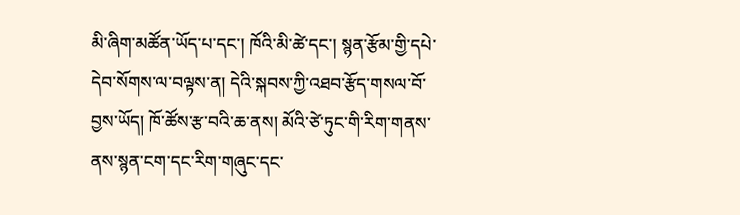མི་ཞིག་མཚོན་ཡོད་པ་དང་། ཁོའི་མི་ཚེ་དང་། སྙན་རྩོམ་གྱི་དཔེ་དེབ་སོགས་ལ་བལྟས་ན། དེའི་སྐབས་ཀྱི་འཐབ་རྩོད་གསལ་བོ་བྱས་ཡོད། ཁོ་ཚོས་རྩ་བའི་ཆ་ནས། མོའི་ཙེ་ཏུང་གི་རིག་གནས་ནས་སྙན་ངག་དང་རིག་གཞུང་དང་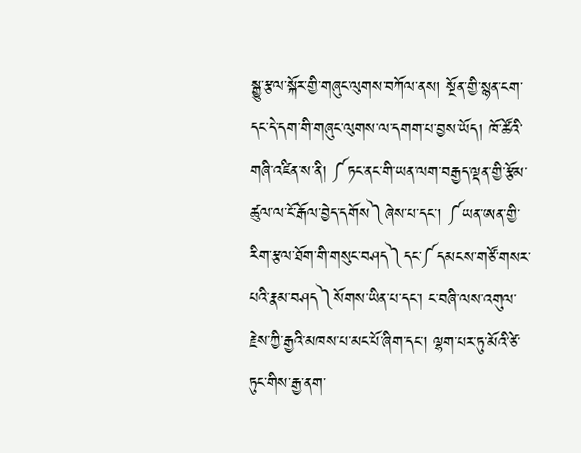སྒྱུ་རྩལ་སྐོར་གྱི་གཞུང་ལུགས་བཀོལ་ནས། སྔོན་གྱི་སྙན་ངག་དང་དེ་དག་གི་གཞུང་ལུགས་ལ་དགག་པ་བྱས་ཡོད། ཁོ་ཚོའི་གཞི་འཛིན་ས་ནི། ༼ཏང་ནང་གི་ཡན་ལག་བརྒྱད་ལྡན་གྱི་རྩོམ་ཚུལ་ལ་ངོ་རྒོལ་བྱེད་དགོས༽ཞེས་པ་དང་། ༼ཡན་ཨན་གྱི་རིག་རྩལ་ཐོག་གི་གསུང་བཤད༽དང་༼དམངས་གཙོ་གསར་པའི་རྣམ་བཤད༽སོགས་ཡིན་པ་དང་། ང་བཞི་ལས་འགུལ་རྗེས་ཀྱི་རྒྱའི་མཁས་པ་མང་པོ་ཞིག་དང་། ལྷག་པར་ཏུ་མོའི་ཙེ་ཏུང་གིས་རྒྱ་ནག་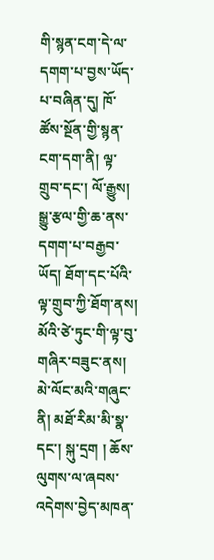གི་སྙན་ངག་དེ་ལ་དགག་པ་བྱས་ཡོད་པ་བཞིན་དུ། ཁོ་ཚོས་སྔོན་གྱི་སྙན་ངག་དག་ནི། ལྟ་གྲུབ་དང་། ལོ་རྒྱུས། སྒྱུ་རྩལ་གྱི་ཆ་ནས་དགག་པ་བརྒྱབ་ཡོད། ཐོག་དང་པོའི་ལྟ་གྲུབ་ཀྱི་ཐོག་ནས། མོའི་ཙེ་ཏུང་གི་ལྟ་བུ་གཞིར་བཟུང་ནས། མེ་ལོང་མའི་གཞུང་ནི། མཐོ་རིམ་མི་སྣ་དང་། སྐུ་དྲག ། ཆོས་ལུགས་ལ་ཞབས་འདེགས་བྱེད་མཁན་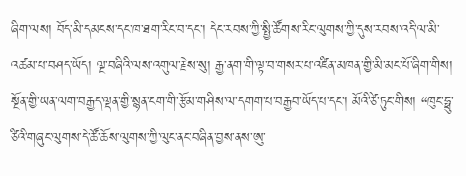ཞིག་ལས། བོད་མི་དམངས་དང་ཁ་ཐག་རིང་བ་དང་། དེང་རབས་ཀྱི་སྤྱི་ཚོགས་རིང་ལུགས་ཀྱི་དུས་རབས་འདི་ལ་མི་འཚམ་པ་བཤད་ཡོད། ལྔ་བཞིའི་ལས་འགུལ་རྗེས་སུ། རྒྱ་ནག་གི་ལྟ་བ་གསར་པ་འཛིན་མཁན་གྱི་མི་མང་པོ་ཞིག་གིས། སྔོན་གྱི་ཡན་ལག་བརྒྱད་ལྡན་གྱི་སྙན་ངག་གི་རྩོམ་གཤིས་ལ་དགག་པ་བརྒྱབ་ཡོད་པ་དང་། མོའི་ཙེ་ཏུང་གིས། “ཁུང་ཧྥུ་ཙིའི་གཞུང་ལུགས་དེ་ཚོ་ཆོས་ལུགས་ཀྱི་ལུང་ནང་བཞིན་བྱས་ནས་ཨུ་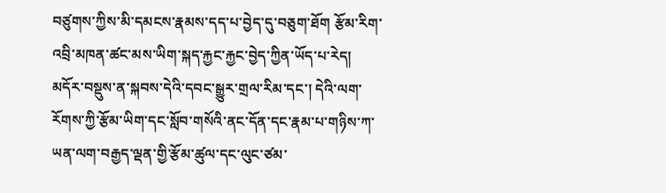བཙུགས་ཀྱིས་མི་དམངས་རྣམས་དད་པ་བྱེད་དུ་བཅུག་ཐོག རྩོམ་རིག་འབྲི་མཁན་ཚང་མས་ཡིག་སྐད་རྐྱང་རྐྱང་བྱེད་ཀྱིན་ཡོད་པ་རེད། མདོར་བསྡུས་ན་སྐབས་དེའི་དབང་སྒྱུར་གྲལ་རིམ་དང་། དེའི་ལག་རོགས་ཀྱི་རྩོམ་ཡིག་དང་སློབ་གསོའི་ནང་དོན་དང་རྣམ་པ་གཉིས་ཀ་ཡན་ལག་བརྒྱད་ལྡན་གྱི་རྩོམ་ཚུལ་དང་ལུང་ཙམ་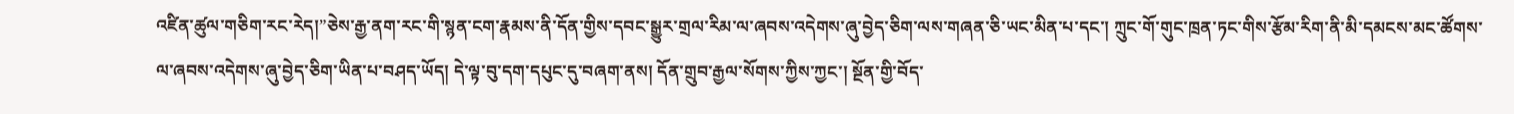འཛིན་ཚུལ་གཅིག་རང་རེད།”ཅེས་རྒྱ་ནག་རང་གི་སྙན་ངག་རྣམས་ནི་དོན་གྱིས་དབང་སྒྱུར་གྲལ་རིམ་ལ་ཞབས་འདེགས་ཞུ་བྱེད་ཅིག་ལས་གཞན་ཅི་ཡང་མིན་པ་དང་། ཀྲུང་གོ་གུང་ཁྲན་ཏང་གིས་རྩོམ་རིག་ནི་མི་དམངས་མང་ཚོགས་ལ་ཞབས་འདེགས་ཞུ་བྱེད་ཅིག་ཡིན་པ་བཤད་ཡོད། དེ་ལྟ་བུ་དག་དཔུང་དུ་བཞག་ནས། དོན་གྲུབ་རྒྱལ་སོགས་ཀྱིས་ཀྱང་། སྔོན་གྱི་བོད་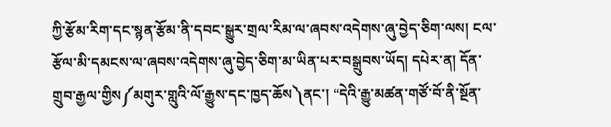ཀྱི་རྩོམ་རིག་དང་སྙན་རྩོམ་ནི་དབང་སྒྱུར་གྲལ་རིམ་ལ་ཞབས་འདེགས་ཞུ་བྱེད་ཅིག་ལས། ངལ་རྩོལ་མི་དམངས་ལ་ཞབས་འདེགས་ཞུ་བྱེད་ཅིག་མ་ཡིན་པར་བསྒྲུབས་ཡོད། དཔེར་ན། དོན་གྲུབ་རྒྱལ་གྱིས༼མགུར་གླུའི་ལོ་རྒྱུས་དང་ཁྱད་ཆོས༽ནང་། “དེའི་རྒྱུ་མཚན་གཙོ་བོ་ནི་སྔོན་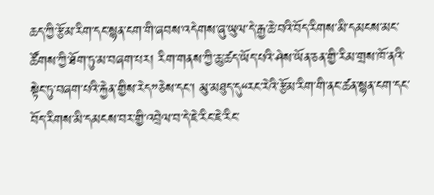ཆད་ཀྱི་རྩོམ་རིག་དང་སྙན་ངག་གི་ཞབས་འདེགས་ཞུ་ཡུལ་དེ་རྒྱ་ཆེ་བའི་བོད་རིགས་མི་དམངས་མང་ཚོགས་ཀྱི་ཐོག་ཏུ་མ་བཞག་པར། རིག་གནས་ཀྱི་ཆུ་ཚད་ཡོད་པའི་ཤེས་ཡོན་ཅན་གྱི་རིམ་གྲས་ཁོ་ནའི་སྟེང་ཏུ་བཞག་པའི་རྐྱེན་གྱིས་རེད”ཅེས་དང་། མུ་མཐུད་དུ“རང་རེའི་རྩོམ་རིག་གི་ནང་ཚན་སྙན་ངག་དང་བོད་རིགས་མི་དམངས་བར་གྱི་འབྲེལ་བ་དེ་ཇེ་རིང་ཇེ་རིང་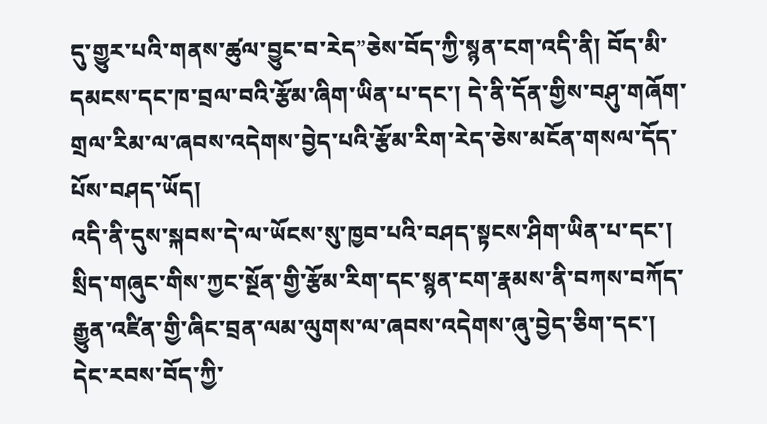དུ་གྱུར་པའི་གནས་ཚུལ་བྱུང་བ་རེད”ཅེས་བོད་ཀྱི་སྙན་ངག་འདི་ནི། བོད་མི་དམངས་དང་ཁ་བྲལ་བའི་རྩོམ་ཞིག་ཡིན་པ་དང་། དེ་ནི་དོན་གྱིས་བཤུ་གཞོག་གྲལ་རིམ་ལ་ཞབས་འདེགས་བྱེད་པའི་རྩོམ་རིག་རེད་ཅེས་མངོན་གསལ་དོད་པོས་བཤད་ཡོད།
འདི་ནི་དུས་སྐབས་དེ་ལ་ཡོངས་སུ་ཁྱབ་པའི་བཤད་སྟངས་ཤིག་ཡིན་པ་དང་། སྲིད་གཞུང་གིས་ཀྱང་སྔོན་གྱི་རྩོམ་རིག་དང་སྙན་ངག་རྣམས་ནི་བཀས་བཀོད་རྒྱུན་འཛིན་གྱི་ཞིང་བྲན་ལམ་ལུགས་ལ་ཞབས་འདེགས་ཞུ་བྱེད་ཅིག་དང་། དེང་རབས་བོད་ཀྱི་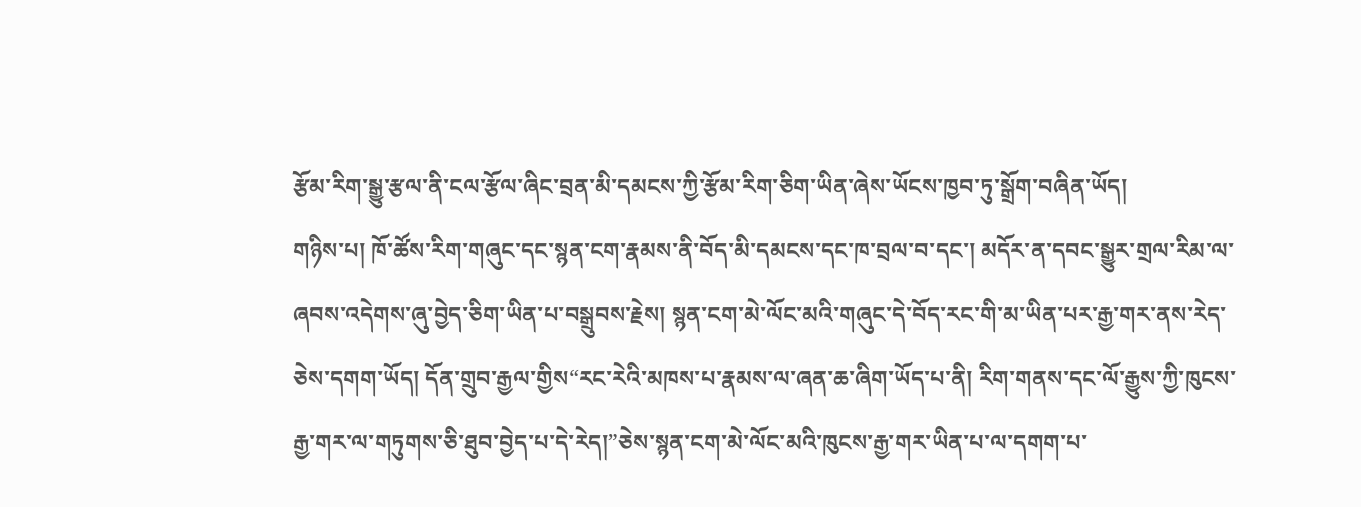རྩོམ་རིག་སྒྱུ་རྩལ་ནི་ངལ་རྩོལ་ཞིང་བྲན་མི་དམངས་ཀྱི་རྩོམ་རིག་ཅིག་ཡིན་ཞེས་ཡོངས་ཁྱབ་ཏུ་སྒྲོག་བཞིན་ཡོད།
གཉིས་པ། ཁོ་ཚོས་རིག་གཞུང་དང་སྙན་ངག་རྣམས་ནི་བོད་མི་དམངས་དང་ཁ་བྲལ་བ་དང་། མདོར་ན་དབང་སྒྱུར་གྲལ་རིམ་ལ་ཞབས་འདེགས་ཞུ་བྱེད་ཅིག་ཡིན་པ་བསྒྲུབས་རྗེས། སྙན་ངག་མེ་ལོང་མའི་གཞུང་དེ་བོད་རང་གི་མ་ཡིན་པར་རྒྱ་གར་ནས་རེད་ཅེས་དགག་ཡོད། དོན་གྲུབ་རྒྱལ་གྱིས“རང་རེའི་མཁས་པ་རྣམས་ལ་ཞན་ཆ་ཞིག་ཡོད་པ་ནི། རིག་གནས་དང་ལོ་རྒྱུས་ཀྱི་ཁུངས་རྒྱ་གར་ལ་གཏུགས་ཅི་ཐུབ་བྱེད་པ་དེ་རེད།”ཅེས་སྙན་ངག་མེ་ལོང་མའི་ཁུངས་རྒྱ་གར་ཡིན་པ་ལ་དགག་པ་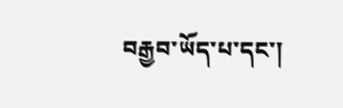བརྒྱབ་ཡོད་པ་དང་།